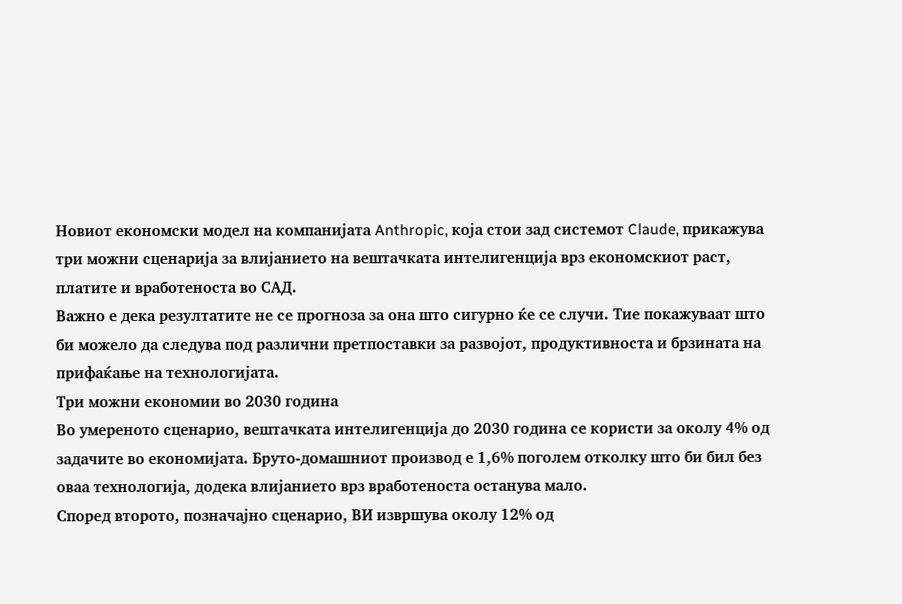Новиот економски модел на компанијата Anthropic, која стои зад системот Claude, прикажува три можни сценарија за влијанието на вештачката интелигенција врз економскиот раст, платите и вработеноста во САД.
Важно е дека резултатите не се прогноза за она што сигурно ќе се случи. Тие покажуваат што би можело да следува под различни претпоставки за развојот, продуктивноста и брзината на прифаќање на технологијата.
Три можни економии во 2030 година
Во умереното сценарио, вештачката интелигенција до 2030 година се користи за околу 4% од задачите во економијата. Бруто-домашниот производ е 1,6% поголем отколку што би бил без оваа технологија, додека влијанието врз вработеноста останува мало.
Според второто, позначајно сценарио, ВИ извршува околу 12% од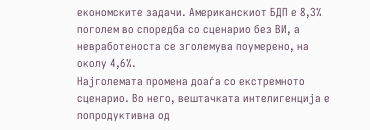економските задачи. Американскиот БДП е 8,3% поголем во споредба со сценарио без ВИ, а невработеноста се зголемува поумерено, на околу 4,6%.
Најголемата промена доаѓа со екстремното сценарио. Во него, вештачката интелигенција е попродуктивна од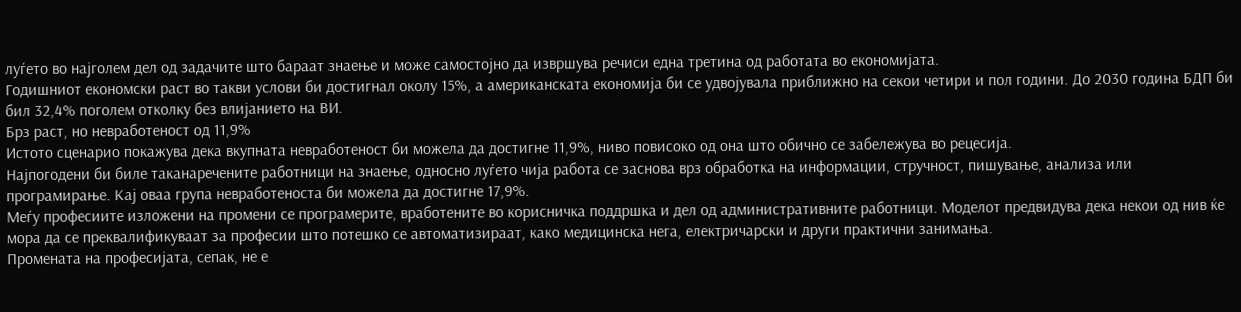луѓето во најголем дел од задачите што бараат знаење и може самостојно да извршува речиси една третина од работата во економијата.
Годишниот економски раст во такви услови би достигнал околу 15%, а американската економија би се удвојувала приближно на секои четири и пол години. До 2030 година БДП би бил 32,4% поголем отколку без влијанието на ВИ.
Брз раст, но невработеност од 11,9%
Истото сценарио покажува дека вкупната невработеност би можела да достигне 11,9%, ниво повисоко од она што обично се забележува во рецесија.
Најпогодени би биле таканаречените работници на знаење, односно луѓето чија работа се заснова врз обработка на информации, стручност, пишување, анализа или програмирање. Кај оваа група невработеноста би можела да достигне 17,9%.
Меѓу професиите изложени на промени се програмерите, вработените во корисничка поддршка и дел од административните работници. Моделот предвидува дека некои од нив ќе мора да се преквалификуваат за професии што потешко се автоматизираат, како медицинска нега, електричарски и други практични занимања.
Промената на професијата, сепак, не е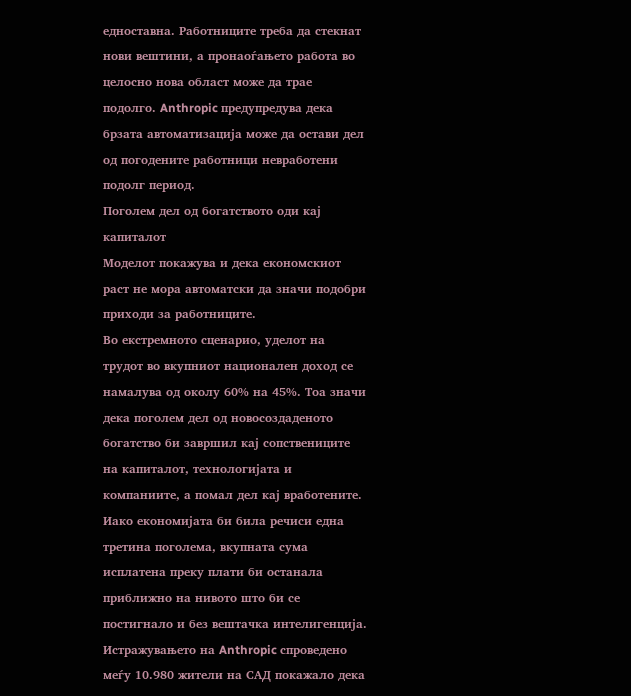едноставна. Работниците треба да стекнат нови вештини, а пронаоѓањето работа во целосно нова област може да трае подолго. Anthropic предупредува дека брзата автоматизација може да остави дел од погодените работници невработени подолг период.
Поголем дел од богатството оди кај капиталот
Моделот покажува и дека економскиот раст не мора автоматски да значи подобри приходи за работниците.
Во екстремното сценарио, уделот на трудот во вкупниот национален доход се намалува од околу 60% на 45%. Тоа значи дека поголем дел од новосоздаденото богатство би завршил кај сопствениците на капиталот, технологијата и компаниите, а помал дел кај вработените.
Иако економијата би била речиси една третина поголема, вкупната сума исплатена преку плати би останала приближно на нивото што би се постигнало и без вештачка интелигенција.
Истражувањето на Anthropic спроведено меѓу 10.980 жители на САД покажало дека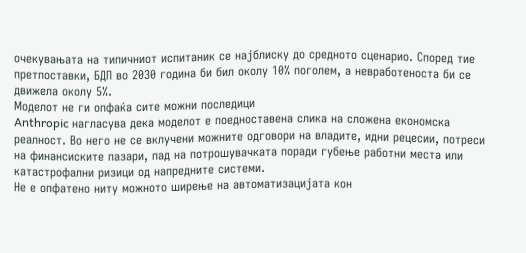очекувањата на типичниот испитаник се најблиску до средното сценарио. Според тие претпоставки, БДП во 2030 година би бил околу 10% поголем, а невработеноста би се движела околу 5%.
Моделот не ги опфаќа сите можни последици
Anthropic нагласува дека моделот е поедноставена слика на сложена економска реалност. Во него не се вклучени можните одговори на владите, идни рецесии, потреси на финансиските пазари, пад на потрошувачката поради губење работни места или катастрофални ризици од напредните системи.
Не е опфатено ниту можното ширење на автоматизацијата кон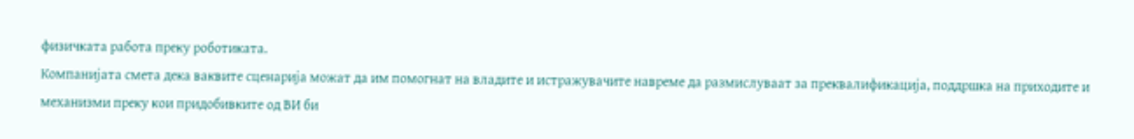физичката работа преку роботиката.
Компанијата смета дека ваквите сценарија можат да им помогнат на владите и истражувачите навреме да размислуваат за преквалификација, поддршка на приходите и механизми преку кои придобивките од ВИ би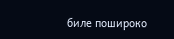биле пошироко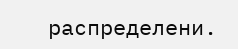распределени.